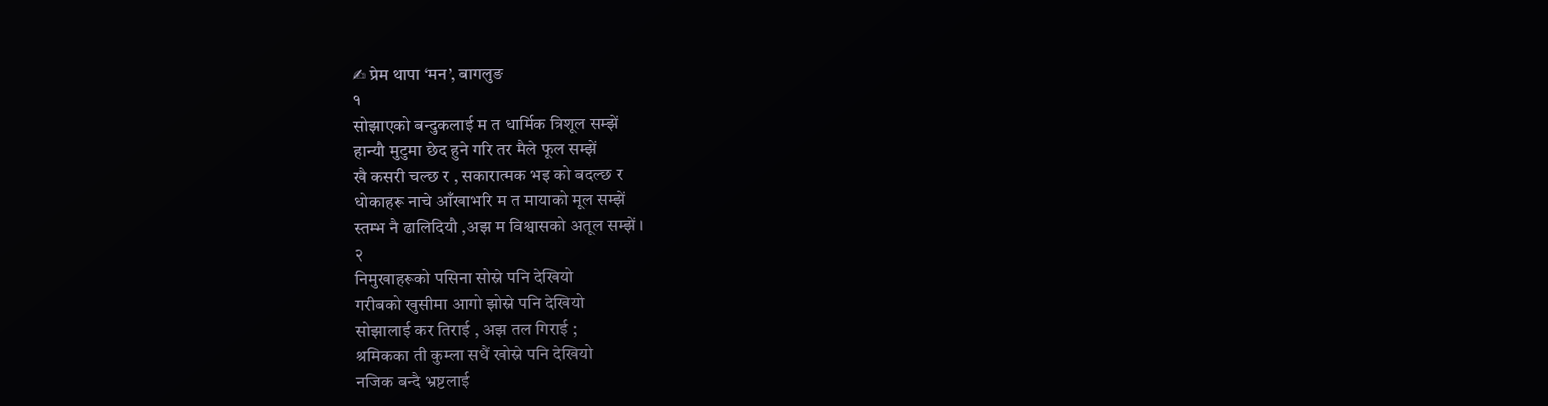✍ प्रेम थापा ‘मन’, बागलुङ
१
सोझाएको बन्दुकलाई म त धार्मिक त्रिशूल सम्झें
हान्यौ मुटुमा छेद हुने गरि तर मैले फूल सम्झें
खै कसरी चल्छ र , सकारात्मक भइ को बदल्छ र
धोकाहरू नाचे आँखाभरि म त मायाको मूल सम्झें
स्तम्भ नै ढालिदियौ ,अझ म विश्वासको अतूल सम्झें ।
२
निमुखाहरूको पसिना सोस्ने पनि देखियो
गरीबको खुसीमा आगो झोस्ने पनि देखियो
सोझालाई कर तिराई , अझ तल गिराई ;
श्रमिकका ती कुम्ला सधैं खोस्ने पनि देखियो
नजिक बन्दै भ्रष्टलाई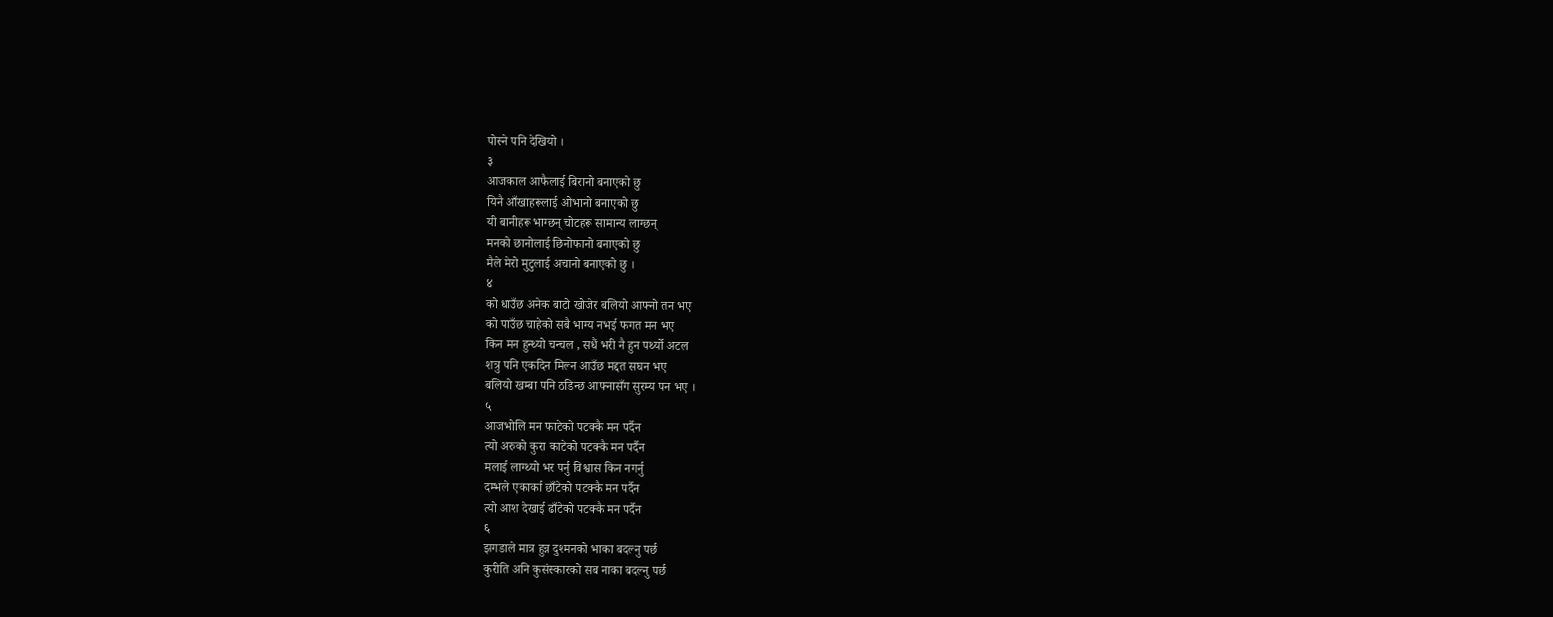पोस्ने पनि देखियो ।
३
आजकाल आफैलाई बिरानो बनाएको छु
यिनै आँखाहरूलाई ओभानो बनाएको छु
यी बानीहरू भाग्छन् चोटहरू सामान्य लाग्छन्
मनको छानोलाई छिनोफानो बनाएको छु
मैले मेरो मुटुलाई अचानो बनाएको छु ।
४
को धाउँछ अनेक बाटो खोजेर बलियो आफ्नो तन भए
को पाउँछ चाहेको सबै भाग्य नभई फगत मन भए
किन मन हुन्थ्यो चन्चल , सधैं भरी नै हुन पर्थ्यो अटल
शत्रु पनि एकदिन मिल्न आउँछ मद्दत सघन भए
बलियो खम्बा पनि ठडिन्छ आफ्नासँग सुरम्य पन भए ।
५
आजभोलि मन फाटेको पटक्कै मन पर्दैन
त्यो अरुको कुरा काटेको पटक्कै मन पर्दैन
मलाई लाग्थ्यो भर पर्नु विश्वास किन नगर्नु
दम्भले एकार्का छाँटेको पटक्कै मन पर्दैन
त्यो आश देखाई ढाँटेको पटक्कै मन पर्दैन
६
झगडाले मात्र हुन्न दुश्मनको भाका बदल्नु पर्छ
कुरीति अनि कुसंस्कारको सब नाका बदल्नु पर्छ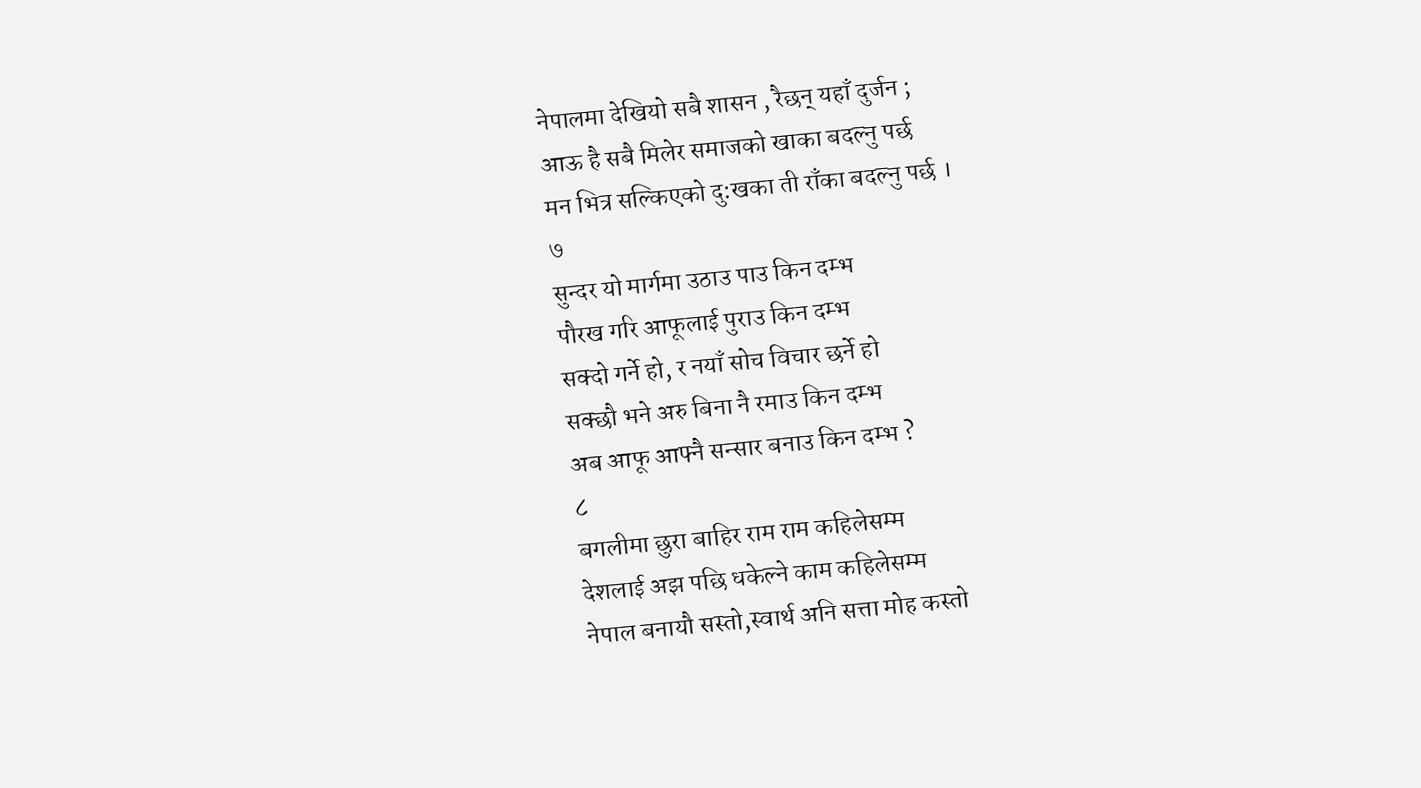नेपालमा देखियो सबै शासन , रैछन् यहाँ दुर्जन ;
आऊ है सबै मिलेर समाजको खाका बदल्नु पर्छ
मन भित्र सल्किएको दु:खका ती राँका बदल्नु पर्छ ।
७
सुन्दर यो मार्गमा उठाउ पाउ किन दम्भ
पौरख गरि आफूलाई पुराउ किन दम्भ
सक्दो गर्ने हो, र नयाँ सोच विचार छर्ने हो
सक्छौ भने अरु बिना नै रमाउ किन दम्भ
अब आफू आफ्नै सन्सार बनाउ किन दम्भ ?
८
बगलीमा छुरा बाहिर राम राम कहिलेसम्म
देशलाई अझ पछि धकेल्ने काम कहिलेसम्म
नेपाल बनायौ सस्तो,स्वार्थ अनि सत्ता मोह कस्तो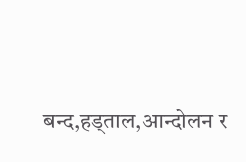बन्द,हड्ताल,आन्दोलन र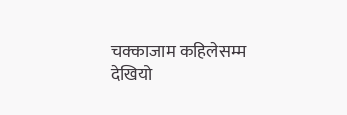चक्काजाम कहिलेसम्म
देखियो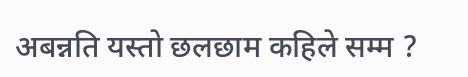अबन्नति यस्तो छलछाम कहिले सम्म ?